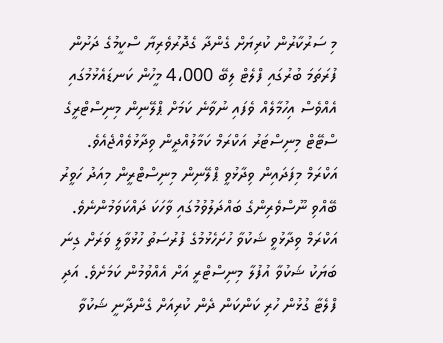މި ސަރުކާރުން ކުރިޔަށް ގެންދާ ގެދޮރުވެރިޔާ ސްކީމުގެ ދަށުން ފުރަތަމަ ބުރުގައި ފްލެޓް ލިބޭ 4،000 މީހުން ކަނޑައެޅުމުގައި އެއްވެސް އިހުމާލެއް ވެފައި ނުވާނެ ކަމަށް ޕްލޭނިން މިނިސްޓްރީގެ ސްޓޭޓް މިނިސްޓަރު އަކްރަމް ކަމާލުއްދީން ވިދާޅުވެއްޖެއެވެ.
އަކްރަމް މިފަދައިން ވިދާޅުވީ ޕްލޭނިން މިނިސްޓްރީން މިއަދު ހަވީރު ބޭއްވި ނޫސްވެރިންގެ ބައްދަލުވުމުގައި ވާހަކަ ދައްކަވަމުންނެވެ.
އަކްރަމް ވިދާޅުވީ ޝަކުވާ ހުށަހެޅުމުގެ ފުރުސަތު ހުޅުވާލީ ވަރަށް ގިނަ ބަޔަކު ޝަކުވާ އުފުލާ މިނިސްޓްރީ އަށް އެއްވުމުން ކަމަށެވެ. އަދި ފްލެޓާ ގުޅުން ހުރި ކަންކަން ދެން ކުރިއަށް ގެންދާނީ ޝަކުވާ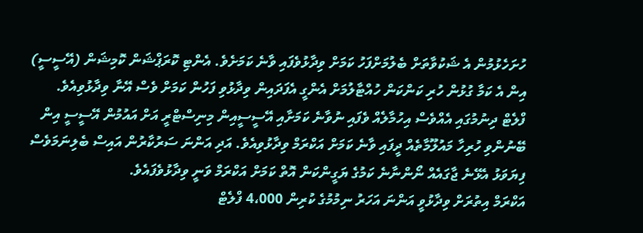ހުށަހެޅުމުން އެ ޝަކުވާތަށް ބެލުމަށްފަހު ކަމަށް ވިދާޅުވެފައި ވާނެ ކަމަށެވެ. އެންޓި ކޮރަޕްޝަން ކޮމިޝަން (އޭސީސީ) އިން އެ ކަމާ ގުޅުން ހުރި ކަންކަން ހުއްޓާލުމަށް އެންގީ އެފަދައިން ވިދާޅުވި ފަހުން ކަމަށް ވެސް އޭނާ ވިދާޅުވިއެވެ.
ފްލެޓް ދިނުމުގައި އެއްވެސް އިހުމާލެއް ވެފައި ނުވާނެ ކަމަށާއި އޭސީސީއިން މިނިސްޓްރީ އަށް އައުމުން އޭސީސީ އިން ބޭނުންވި ހުރިހާ މައުލޫމާތެއް ދީފައި ވާނެ ކަމަށް އަކްރަމް ވިދާޅުވިއެވެ. އަދި އަންނަ ސަރުކާރުން އައިސް ބެލިނަމަވެސް ފިޔަވަޅު އެޅޭނެ ޖާގައެއް ނޯންނާނެ ކަމުގެ ޔަގީންކަން އޮތް ކަމަށް އަކްރަމް ވަނީ ވިދާޅުވެފައެވެ.
އަކްރަމް އިތުރަށް ވިދާޅުވީ އަންނަ އަހަރު ނިމުމުގެ ކުރިން 4،000 ފްލެޓް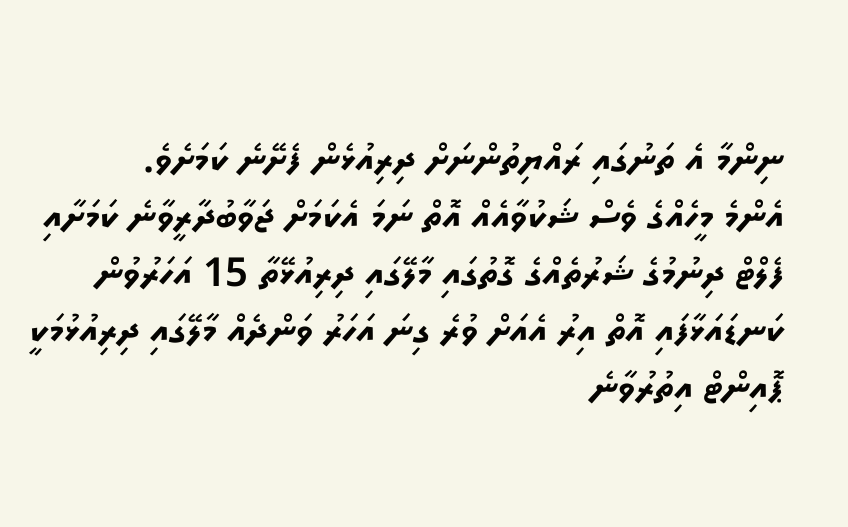ނިންމާ އެ ތަނުގައި ރައްޔިތުންނަށް ދިރިއުޅެން ފެށޭނެ ކަމަށެވެ.
އެންމެ މީހެއްގެ ވެސް ޝަކުވާއެއް އޮތް ނަމަ އެކަމަށް ޖަވާބުދާރީވާނެ ކަމަށާއި ފެލްޓް ދިނުމުގެ ޝަރުތެއްގެ ގޮތުގައި މާލޭގައި ދިރިއުޅޭތާ 15 އަހަރުވުން ކަނޑައަޅާފައި އޮތް އިރު އެއަށް ވުރެ ގިނަ އަހަރު ވަންދެއް މާލޭގައި ދިރިއުޅުމަކީ ޕޮއިންޓް އިތުރުވާނެ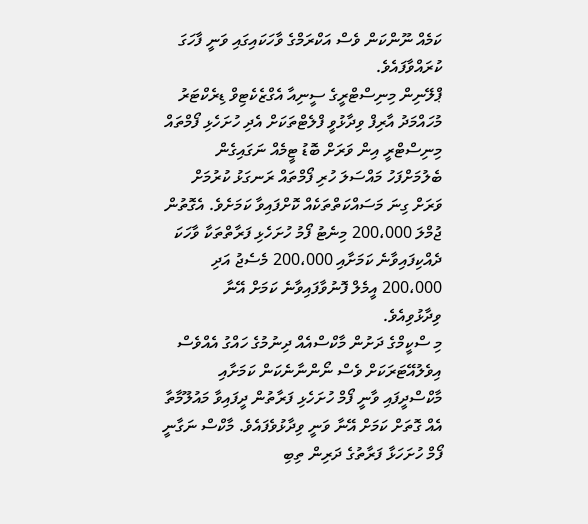ކަމެއް ނޫންކަން ވެސް އަކްރަމްގެ ވާހަކައިގައި ވަނީ ފާހަގަ ކުރައްވާފައެވެ.
ޕްލޭނިން މިނިސްޓްރީގެ ސީނިއާ އެގްޒެކެޓިވް ޑިރެކްޓަރު މުހައްމަދު އާރިފް ވިދާޅުވީ ފްލެޓްތަކަށް އެދި ހުށަހެޅި ފޯމްތައް މިނިސްޓްރީ އިން ވަރަށް ބޮޑު ޓީމެއް ނަގައިގެން ބެލުމަށްފަހު މައްސަލަ ހުރި ފޯމްތައް ރަނގަޅު ކުރުމަށް ވަރަށް ގިނަ މަސައްކަތްތަކެއް ކޮށްފައިވާ ކަމަށެވެ. އެގޮތުން ޖުމްލަ 200،000 މިނެޓު ފޯމު ހުށަހެޅި ފަރާތްތަކާ ވާހަކަ ދެއްކިފައިވާނެ ކަމަށާއި 200،000 މެސެޖު އަދި 200،000 އީމެލް ފޮނުވާފައިވާނެ ކަމަށް އޭނާ ވިދާޅުވިއެވެ.
މި ސްކީމްގެ ދަށުން މާކްސްއެއް ދިނުމުގެ ހައްގު އެއްވެސް އިވެލުއޭޓަރަކަށް ވެސް ނޯންނާނެކަން ކަމަށާއި މާކްސްދީފައި ވާނީ ފޯމް ހުށަހެޅި ފަރާތުން ދީފައިވާ މައުލޫމާތާ އެއް ގޮތަށް ކަމަށް އޭނާ ވަނީ ވިދާޅުވެފައެވެ. މާކްސް ނަގާނީ ފޯމް ހުށަހަޅާ ފަރާތުގެ ދަރިން ތިބި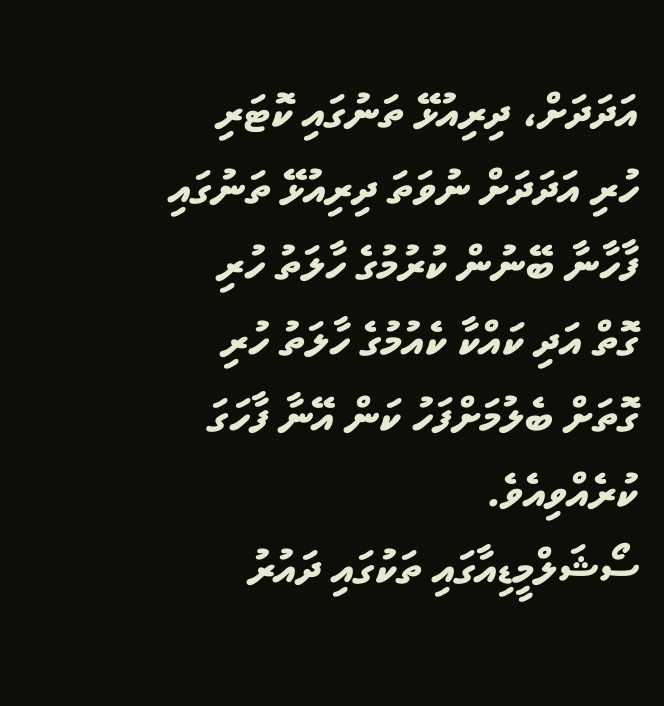އަދަދަށް، ދިރިއުޅޭ ތަނުގައި ކޮޓަރި ހުރި އަދަދަށް ނުވަތަ ދިރިއުޅޭ ތަނުގައި ފާހާނާ ބޭނުން ކުރުމުގެ ހާލަތު ހުރި ގޮތް އަދި ކައްކާ ކެއުމުގެ ހާލަތު ހުރި ގޮތަށް ބެލުމަށްފަހު ކަން އޭނާ ފާހަގަ ކުރެއްވިއެވެ.
ސޯޝަލްމީޑިއާގައި ތަކުގައި ދައުރު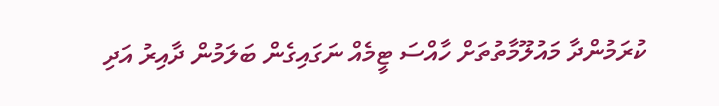ކުރަމުންދާ މައުލޫމާތުތަށް ހާއްސަ ޓީމެއް ނަގައިގެން ބަލަމުން ދާއިރު އަދި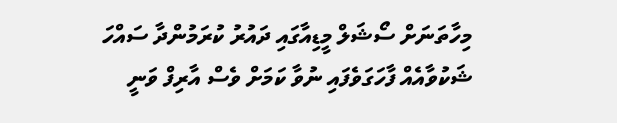މިހާތަނަށް ސޯޝަލް މީޑިއާގައި ދައުރު ކުރަމުންދާ ސައްހަ ޝަކުވާއެއް ފާހަގަވެފައި ނުވާ ކަމަށް ވެސް އާރިފް ވަނީ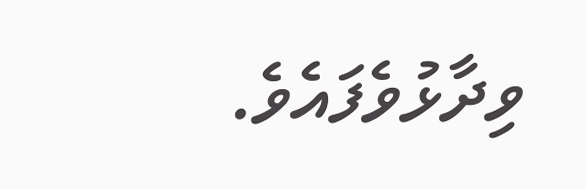ވިދާޅުވެފައެވެ.